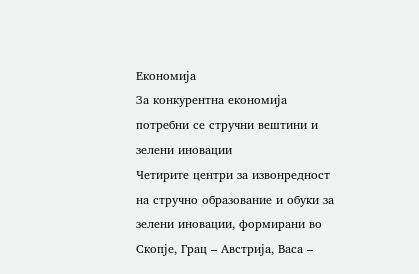Економија
За конкурентна економија потребни се стручни вештини и зелени иновации
Четирите центри за извонредност на стручно образование и обуки за зелени иновации, формирани во Скопје, Грац – Австрија, Васа –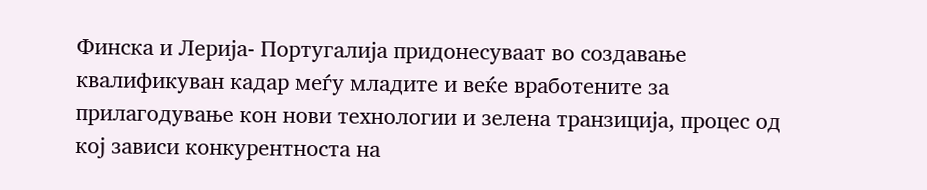Финска и Лерија- Португалија придонесуваат во создавање квалификуван кадар меѓу младите и веќе вработените за прилагодување кон нови технологии и зелена транзиција, процес од кој зависи конкурентноста на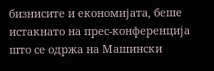бизнисите и економијата, беше истакнато на прес-конференција што се одржа на Машински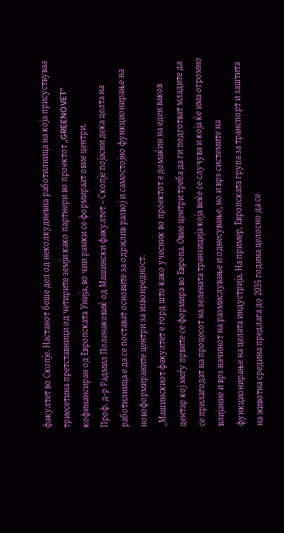факултет во Скопје. Настанот беше дел од неколкудневна работилница на која присуствуваа триесетина претставници од четирите земји како партнери во проектот „GREENOVET“ кофинансиран од Европската Унија, во чии рамки се формираат овие центри.
Проф. д-р Радмил Поленаковиќ од Машински факултет – Скопје појасни дека целта на работилница е да се постават основите за одржлив развој и самостојно функционирање на новоформираните центри за извонредност.
„Машинскиот факултет е горд што како учесник во проектот е домаќин на еден ваков центар кој меѓу првите се формира во Европа. Овие центри треба да ги подготват младите да се прилагодат на процесот на зелената транзиција која веќе се случува и која ќе има огромно влијание и врз начинот на размислување и однесување, но и врз системите на функционирање на целата индустрија. На пример, Европската група за транспорт и заштита на животна средина предлага до 2035 година целосно да се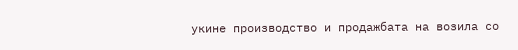укине производство и продажбата на возила со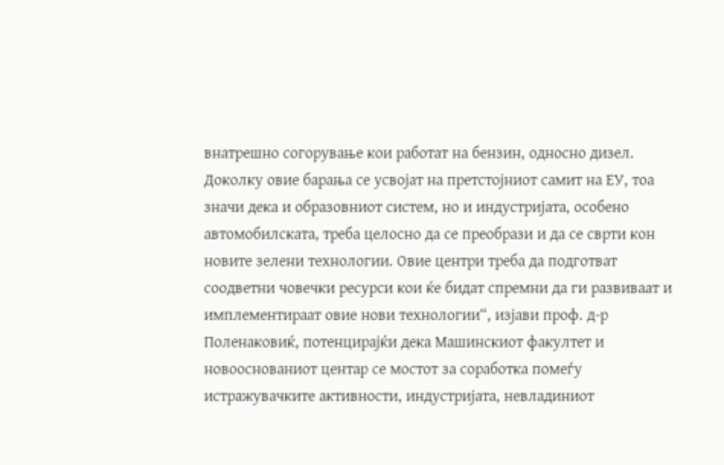внатрешно согорување кои работат на бензин, односно дизел. Доколку овие барања се усвојат на претстојниот самит на ЕУ, тоа значи дека и образовниот систем, но и индустријата, особено автомобилската, треба целосно да се преобрази и да се сврти кон новите зелени технологии. Овие центри треба да подготват соодветни човечки ресурси кои ќе бидат спремни да ги развиваат и имплементираат овие нови технологии“, изјави проф. д-р Поленаковиќ, потенцирајќи дека Машинскиот факултет и новооснованиот центар се мостот за соработка помеѓу истражувачките активности, индустријата, невладиниот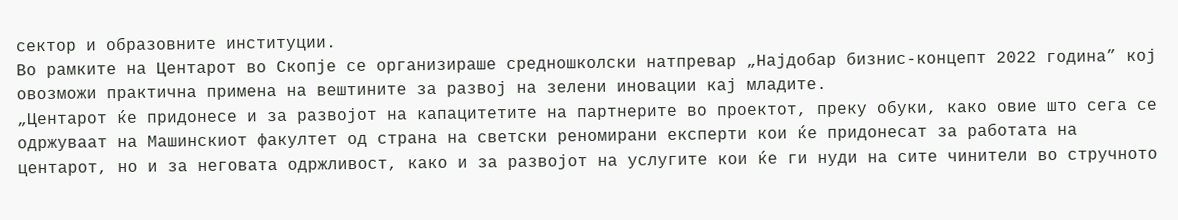сектор и образовните институции.
Во рамките на Центарот во Скопје се организираше средношколски натпревар „Најдобар бизнис-концепт 2022 година” кој овозможи практична примена на вештините за развој на зелени иновации кај младите.
„Центарот ќе придонесе и за развојот на капацитетите на партнерите во проектот, преку обуки, како овие што сега се одржуваат на Машинскиот факултет од страна на светски реномирани експерти кои ќе придонесат за работата на центарот, но и за неговата одржливост, како и за развојот на услугите кои ќе ги нуди на сите чинители во стручното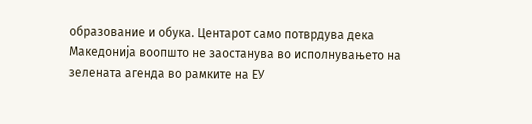образование и обука. Центарот само потврдува дека Македонија воопшто не заостанува во исполнувањето на зелената агенда во рамките на ЕУ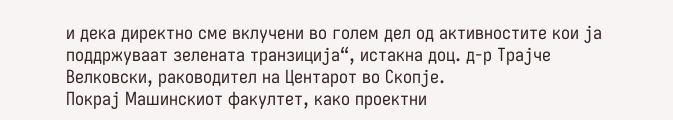и дека директно сме вклучени во голем дел од активностите кои ја поддржуваат зелената транзиција“, истакна доц. д-р Трајче Велковски, раководител на Центарот во Скопје.
Покрај Машинскиот факултет, како проектни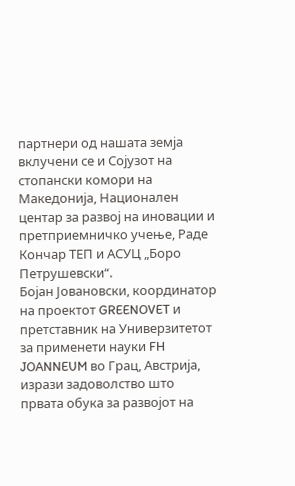партнери од нашата земја вклучени се и Сојузот на стопански комори на Македонија, Национален центар за развој на иновации и претприемничко учење, Раде Кончар ТЕП и АСУЦ „Боро Петрушевски“.
Бојан Јовановски, координатор на проектот GREENOVET и претставник на Универзитетот за применети науки FH JOANNEUM во Грац, Австрија, изрази задоволство што првата обука за развојот на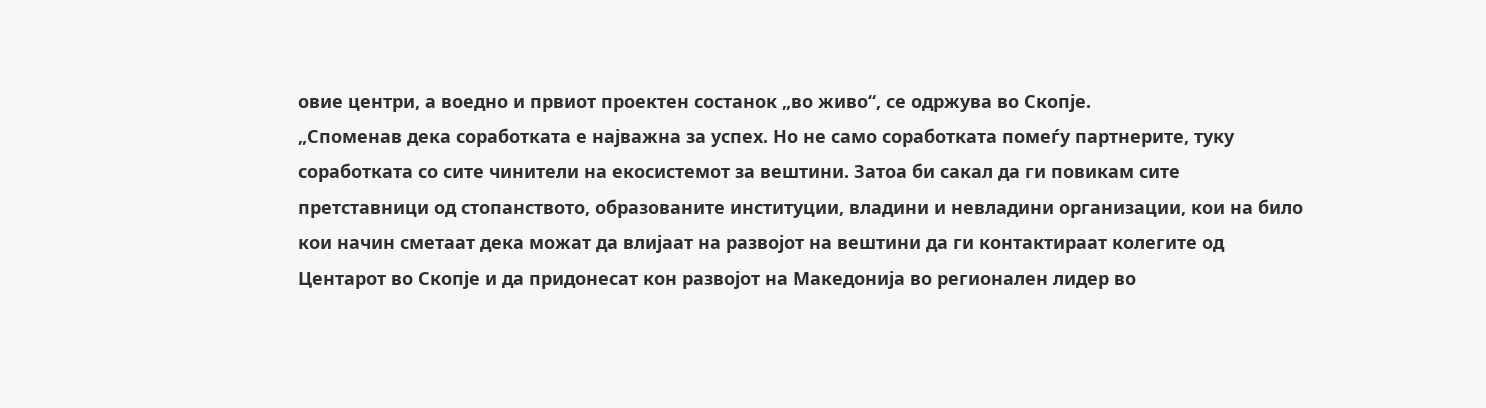овие центри, а воедно и првиот проектен состанок „во живо“, се одржува во Скопје.
„Споменав дека соработката е најважна за успех. Но не само соработката помеѓу партнерите, туку соработката со сите чинители на екосистемот за вештини. Затоа би сакал да ги повикам сите претставници од стопанството, образованите институции, владини и невладини организации, кои на било кои начин сметаат дека можат да влијаат на развојот на вештини да ги контактираат колегите од Центарот во Скопје и да придонесат кон развојот на Македонија во регионален лидер во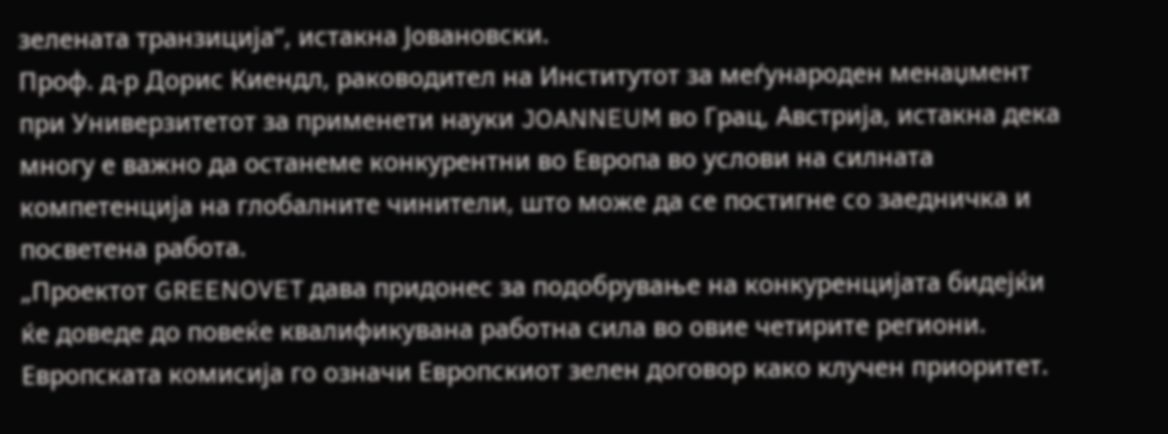зелената транзиција“, истакна Јовановски.
Проф. д-р Дорис Киендл, раководител на Институтот за меѓународен менаџмент при Универзитетот за применети науки JOANNEUM во Грац, Австрија, истакна дека многу е важно да останеме конкурентни во Европа во услови на силната компетенција на глобалните чинители, што може да се постигне со заедничка и посветена работа.
„Проектот GREENOVET дава придонес за подобрување на конкуренцијата бидејќи ќе доведе до повеќе квалификувана работна сила во овие четирите региони. Европската комисија го означи Европскиот зелен договор како клучен приоритет.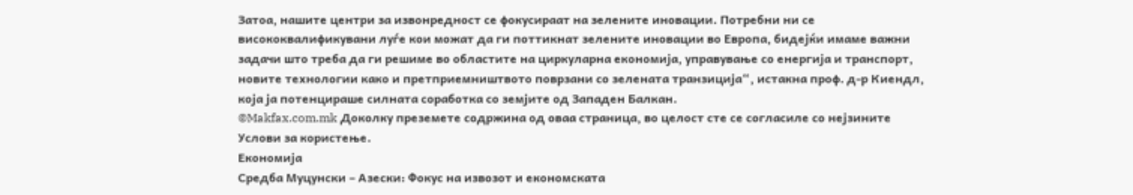Затоа, нашите центри за извонредност се фокусираат на зелените иновации. Потребни ни се висококвалификувани луѓе кои можат да ги поттикнат зелените иновации во Европа, бидејќи имаме важни задачи што треба да ги решиме во областите на циркуларна економија, управување со енергија и транспорт, новите технологии како и претприемништвото поврзани со зелената транзиција“, истакна проф. д-р Киендл, која ја потенцираше силната соработка со земјите од Западен Балкан.
©Makfax.com.mk Доколку преземете содржина од оваа страница, во целост сте се согласиле со нејзините Услови за користење.
Економија
Средба Муцунски – Aзески: Фокус на извозот и економската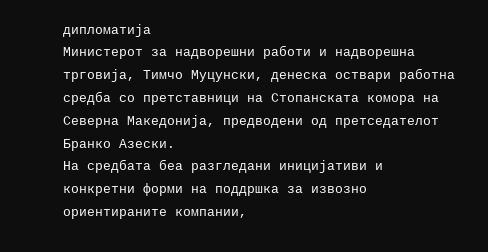дипломатија
Министерот за надворешни работи и надворешна трговија, Тимчо Муцунски, денеска оствари работна средба со претставници на Стопанската комора на Северна Македонија, предводени од претседателот Бранко Азески.
На средбата беа разгледани иницијативи и конкретни форми на поддршка за извозно ориентираните компании,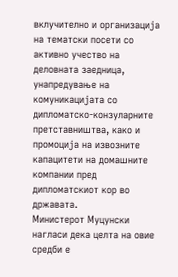вклучително и организација на тематски посети со активно учество на деловната заедница, унапредување на комуникацијата со дипломатско-конзуларните претставништва, како и промоција на извозните капацитети на домашните компании пред дипломатскиот кор во државата.
Министерот Муцунски нагласи дека целта на овие средби е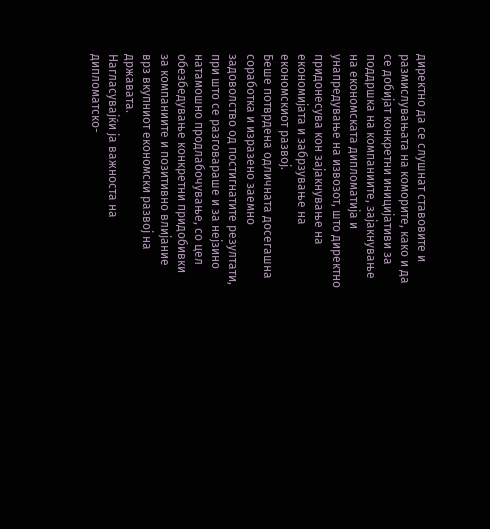директно да се слушнат ставовите и размислувањата на коморите, како и да се добијат конкретни иницијативи за поддршка на компаниите, зајакнување на економската дипломатија и унапредување на извозот, што директно придонесува кон зајакнување на економијата и забрзување на економскиот развој.
Беше потврдена одличната досегашна соработка и изразено заемно задоволство од постигнатите резултати, при што се разговараше и за нејзино натамошно продлабочување, со цел обезбедување конкретни придобивки за компаниите и позитивно влијание врз вкупниот економски развој на државата.
Нагласувајќи ја важноста на дипломатско-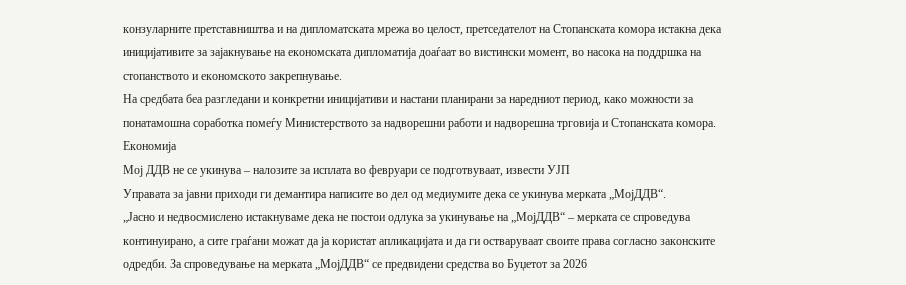конзуларните претставништва и на дипломатската мрежа во целост, претседателот на Стопанската комора истакна дека иницијативите за зајакнување на економската дипломатија доаѓаат во вистински момент, во насока на поддршка на стопанството и економското закрепнување.
На средбата беа разгледани и конкретни иницијативи и настани планирани за наредниот период, како можности за понатамошна соработка помеѓу Министерството за надворешни работи и надворешна трговија и Стопанската комора.
Економија
Мој ДДВ не се укинува – налозите за исплата во февруари се подготвуваат, извести УЈП
Управата за јавни приходи ги демантира написите во дел од медиумите дека се укинува мерката „МојДДВ“.
„Јасно и недвосмислено истакнуваме дека не постои одлука за укинување на „МојДДВ“ – мерката се спроведува континуирано, а сите граѓани можат да ја користат апликацијата и да ги остваруваат своите права согласно законските одредби. За спроведување на мерката „МојДДВ“ се предвидени средства во Буџетот за 2026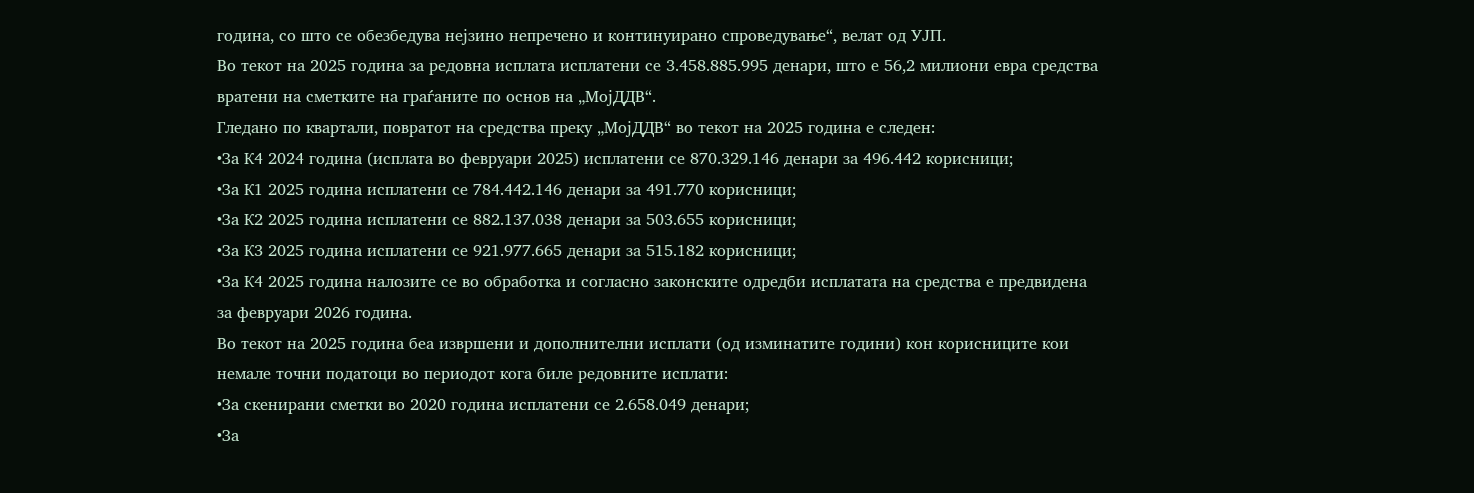година, со што се обезбедува нејзино непречено и континуирано спроведување“, велат од УЈП.
Во текот на 2025 година за редовна исплата исплатени се 3.458.885.995 денари, што е 56,2 милиони евра средства вратени на сметките на граѓаните по основ на „МојДДВ“.
Гледано по квартали, повратот на средства преку „МојДДВ“ во текот на 2025 година е следен:
•За К4 2024 година (исплата во февруари 2025) исплатени се 870.329.146 денари за 496.442 корисници;
•За К1 2025 година исплатени се 784.442.146 денари за 491.770 корисници;
•За К2 2025 година исплатени се 882.137.038 денари за 503.655 корисници;
•За К3 2025 година исплатени се 921.977.665 денари за 515.182 корисници;
•За К4 2025 година налозите се во обработка и согласно законските одредби исплатата на средства е предвидена за февруари 2026 година.
Во текот на 2025 година беа извршени и дополнителни исплати (од изминатите години) кон корисниците кои немале точни податоци во периодот кога биле редовните исплати:
•За скенирани сметки во 2020 година исплатени се 2.658.049 денари;
•За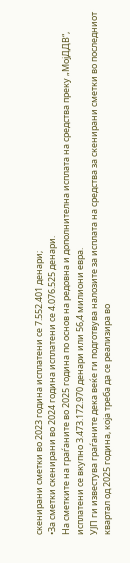скенирани сметки во 2023 година исплатени се 7.552.401 денари;
•За сметки скенирани во 2024 година исплатени се 4.076.525 денари.
На сметките на граѓаните во 2025 година по основ на редовна и дополнителна исплата на средства преку „МојДДВ“, исплатени се вкупно 3.473.172.970 денари или 56,4 милиони евра.
УЈП ги известува граѓаните дека веќе ги подготвува налозите за исплата на средства за скенирани сметки во последниот квартал од 2025 година, која треба да се реализира во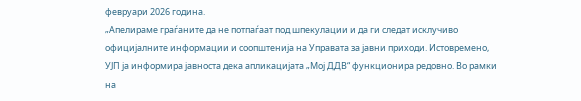февруари 2026 година.
„Апелираме граѓаните да не потпаѓаат под шпекулации и да ги следат исклучиво официјалните информации и соопштенија на Управата за јавни приходи. Истовремено, УЈП ја информира јавноста дека апликацијата „Мој ДДВ“ функционира редовно. Во рамки на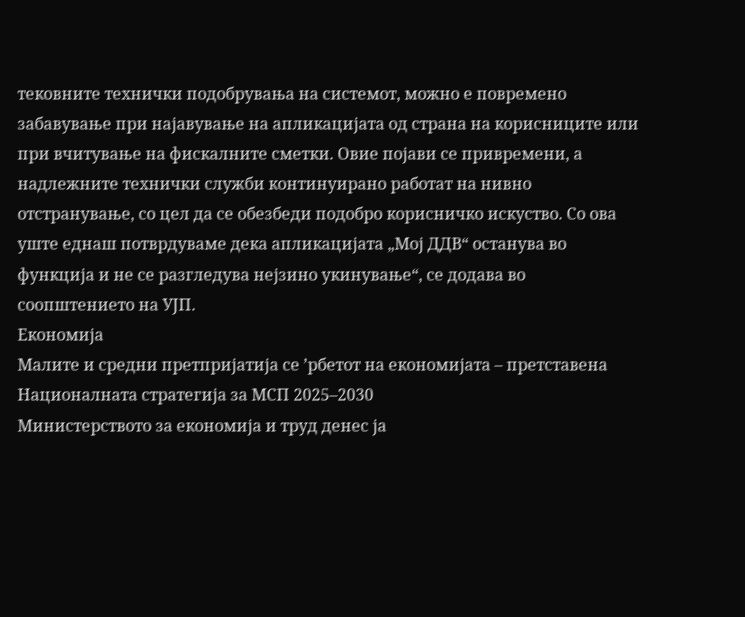тековните технички подобрувања на системот, можно е повремено забавување при најавување на апликацијата од страна на корисниците или при вчитување на фискалните сметки. Овие појави се привремени, а надлежните технички служби континуирано работат на нивно отстранување, со цел да се обезбеди подобро корисничко искуство. Со ова уште еднаш потврдуваме дека апликацијата „Мој ДДВ“ останува во функција и не се разгледува нејзино укинување“, се додава во соопштението на УЈП.
Економија
Малите и средни претпријатија се ’рбетот на економијата – претставена Националната стратегија за МСП 2025–2030
Министерството за економија и труд денес ја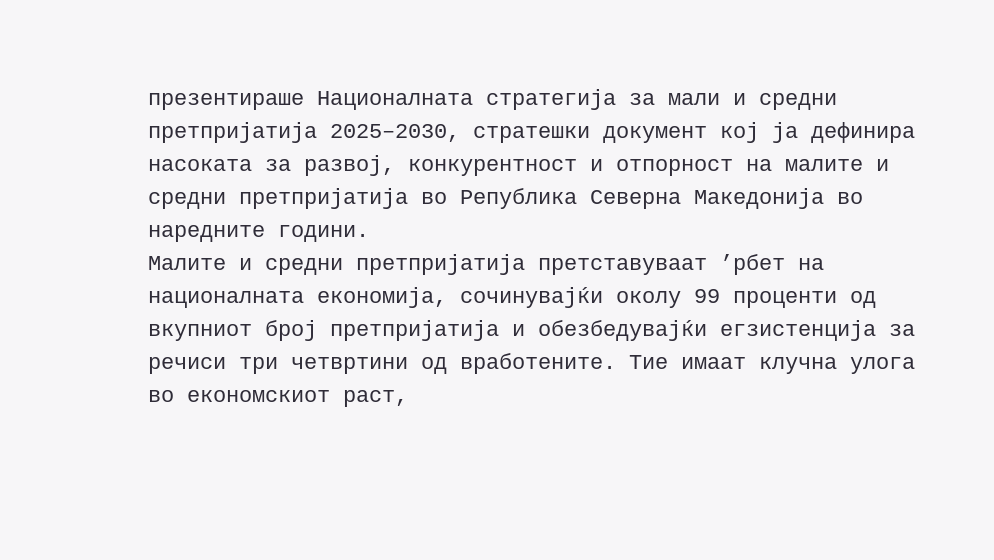презентираше Националната стратегија за мали и средни претпријатија 2025–2030, стратешки документ кој ја дефинира насоката за развој, конкурентност и отпорност на малите и средни претпријатија во Република Северна Македонија во наредните години.
Малите и средни претпријатија претставуваат ’рбет на националната економија, сочинувајќи околу 99 проценти од вкупниот број претпријатија и обезбедувајќи егзистенција за речиси три четвртини од вработените. Тие имаат клучна улога во економскиот раст,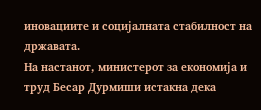иновациите и социјалната стабилност на државата.
На настанот, министерот за економија и труд Бесар Дурмиши истакна дека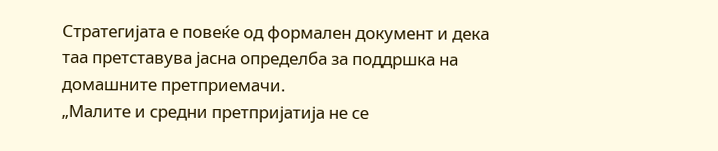Стратегијата е повеќе од формален документ и дека таа претставува јасна определба за поддршка на домашните претприемачи.
„Малите и средни претпријатија не се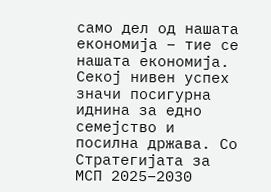само дел од нашата економија – тие се нашата економија. Секој нивен успех значи посигурна иднина за едно семејство и посилна држава. Со Стратегијата за МСП 2025–2030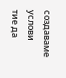создаваме услови тие да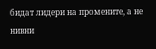бидат лидери на промените, а не нивни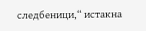следбеници,“ истакна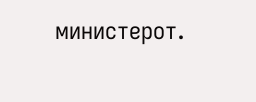министерот.